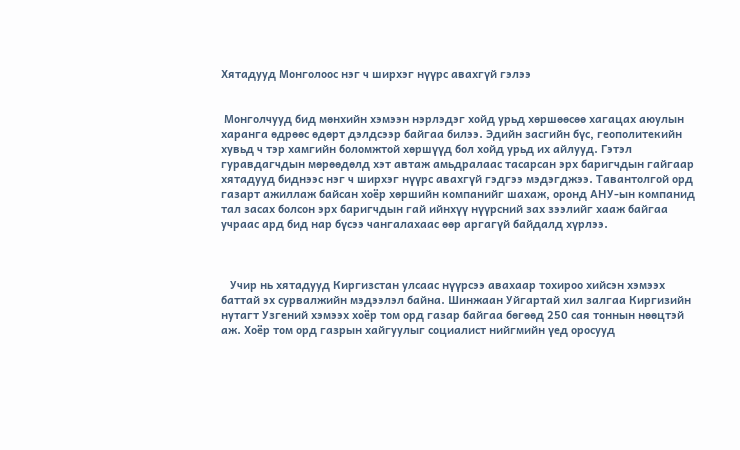Хятадууд Монголоос нэг ч ширхэг нүүрс авахгүй гэлээ


 Монголчууд бид мөнхийн хэмээн нэрлэдэг хойд урьд хөршөөсөө хагацах аюулын харанга өдрөөс өдөрт дэлдсээр байгаа билээ. Эдийн засгийн бүс, геополитекийн хувьд ч тэр хамгийн боломжтой хөршүүд бол хойд урьд их айлууд. Гэтэл гуравдагчдын мөрөөдөлд хэт автаж амьдралаас тасарсан эрх баригчдын гайгаар хятадууд биднээс нэг ч ширхэг нүүрс авахгүй гэдгээ мэдэгджээ. Тавантолгой орд газарт ажиллаж байсан хоёр хөршийн компанийг шахаж, оронд АНУ-ын компанид тал засах болсон эрх баригчдын гай ийнхүү нүүрсний зах зээлийг хааж байгаа учраас ард бид нар бүсээ чангалахаас өөр аргагүй байдалд хүрлээ.



   Учир нь хятадууд Киргизстан улсаас нүүрсээ авахаар тохироо хийсэн хэмээх баттай эх сурвалжийн мэдээлэл байна. Шинжаан Уйгартай хил залгаа Киргизийн нутагт Узгений хэмээх хоёр том орд газар байгаа бөгөөд 250 сая тоннын нөөцтэй аж. Хоёр том орд газрын хайгуулыг социалист нийгмийн үед оросууд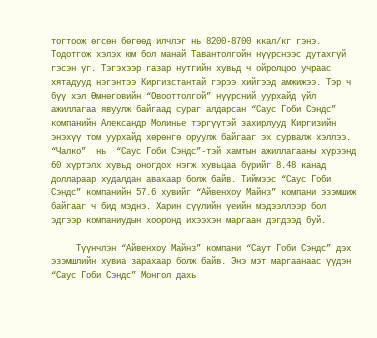тогтоож өгсөн бөгөөд илчлэг нь 8200-8700 ккал/кг гэнэ. Тодотгож хэлэх юм бол манай Тавантолгойн нүүрснээс дутахгүй гэсэн үг. Тэгэхээр газар нутгийн хувьд ч ойролцоо учраас хятадууд нэгэнтээ Киргизстантай гэрээ хийгээд амжижээ. Тэр ч бүү хэл Өмнөговийн “Овооттолгой” нүүрсний уурхайд үйл ажиллагаа явуулж байгаад сураг алдарсан “Саус Гоби Сэндс” компанийн Александр Молинье тэргүүтэй захирлууд Киргизийн энэхүү том уурхайд хөрөнгө оруулж байгааг эх сурвалж хэллээ. “Чалко”  нь  “Саус Гоби Сэндс”-тэй хамтын ажиллагааны хүрээнд 60 хүртэлх хувьд оногдох нэгж хувьцаа бүрийг 8.48 канад доллараар худалдан авахаар болж байв. Тиймээс “Саус Гоби Сэндс” компанийн 57.6 хувийг “Айвенхоу Майнз” компани эзэмшиж байгааг ч бид мэднэ. Харин сүүлийн үеийн мэдээллээр бол эдгээр компаниудын хооронд ихээхэн маргаан дэгдээд буй.

     Түүнчлэн “Айвенхоу Майнз” компани “Саут Гоби Сэндс” дэх эзэмшлийн хувиа зарахаар болж байв. Энэ мэт маргаанаас үүдэн “Саус Гоби Сэндс” Монгол дахь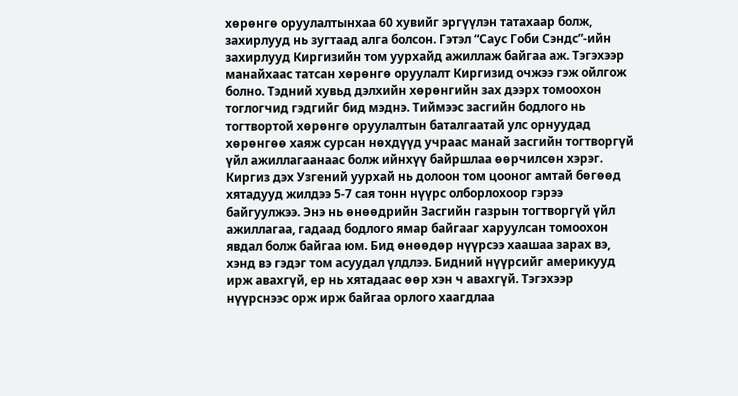хөрөнгө оруулалтынхаа 60 хувийг эргүүлэн татахаар болж, захирлууд нь зугтаад алга болсон. Гэтэл “Саус Гоби Сэндс”-ийн захирлууд Киргизийн том уурхайд ажиллаж байгаа аж. Тэгэхээр манайхаас татсан хөрөнгө оруулалт Киргизид очжээ гэж ойлгож болно. Тэдний хувьд дэлхийн хөрөнгийн зах дээрх томоохон тоглогчид гэдгийг бид мэднэ. Тиймээс засгийн бодлого нь тогтвортой хөрөнгө оруулалтын баталгаатай улс орнуудад хөрөнгөө хаяж сурсан нөхдүүд учраас манай засгийн тогтворгүй үйл ажиллагаанаас болж ийнхүү байршлаа өөрчилсөн хэрэг. Киргиз дэх Узгений уурхай нь долоон том цооног амтай бөгөөд хятадууд жилдээ 5-7 сая тонн нүүрс олборлохоор гэрээ байгуулжээ. Энэ нь өнөөдрийн Засгийн газрын тогтворгүй үйл ажиллагаа, гадаад бодлого ямар байгааг харуулсан томоохон явдал болж байгаа юм. Бид өнөөдөр нүүрсээ хаашаа зарах вэ, хэнд вэ гэдэг том асуудал үлдлээ. Бидний нүүрсийг америкууд ирж авахгүй, ер нь хятадаас өөр хэн ч авахгүй. Тэгэхээр нүүрснээс орж ирж байгаа орлого хаагдлаа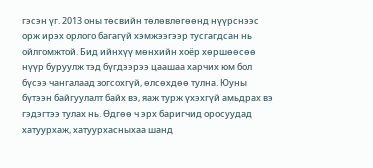гэсэн үг. 2013 оны төсвийн төлөвлөгөөнд нүүрснээс орж ирэх орлого багагүй хэмжээгээр тусгагдсан нь ойлгомжтой. Бид ийнхүү мөнхийн хоёр хөршөөсөө нүүр буруулж тэд бүгдээрээ цаашаа харчих юм бол бүсээ чангалаад зогсохгүй, өлсөхдөө тулна. Юуны бүтээн байгуулалт байх вэ, яаж турж үхэхгүй амьдрах вэ гэдэгтээ тулах нь. Өдгөө ч эрх баригчид оросуудад хатуурхаж, хатуурхасныхаа шанд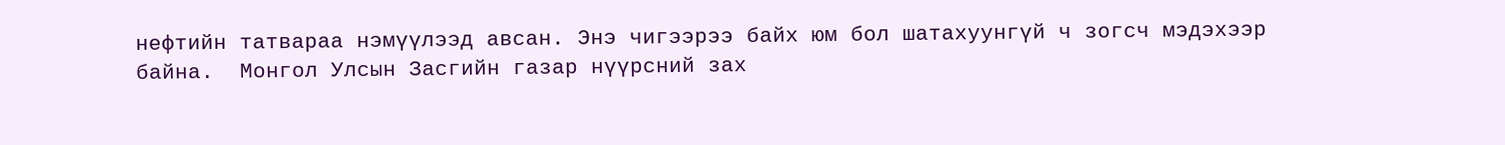нефтийн татвараа нэмүүлээд авсан. Энэ чигээрээ байх юм бол шатахуунгүй ч зогсч мэдэхээр байна.  Монгол Улсын Засгийн газар нүүрсний зах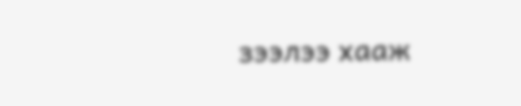зээлээ хааж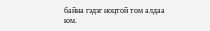байна гэдэг ноцтой том алдаа юм.